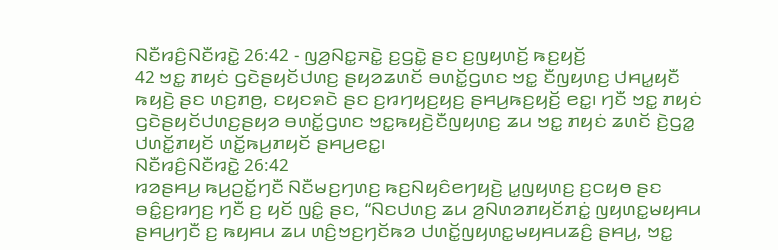ꤡꤢꤪꤙꤢꤨ꤬ꤡꤢꤪꤙꤢꤧ꤭ 26:42 - ꤜꤤ꤬ꤡꤢ꤭ꤏꤢꤧ꤭ ꤢ꤬ꤞꤢꤧ꤭ ꤔꤢ ꤢ꤬ꤜꤟꤛꤢꤩ꤬ ꤒꤢ꤬ꤟꤢꤩ꤬
42 ꤠꤢ꤭ ꤊꤟꤢꤦ ꤞꤢꤧꤔꤟꤢꤩꤓꤛꤢ꤬ ꤔꤟꤤꤘꤛꤢꤩ ꤋꤛꤢꤩ꤭ꤞꤛꤢ ꤠꤢ꤭ ꤢꤪꤜꤟꤛꤢ꤬ ꤓꤌꤣ꤭ꤟꤢꤪ ꤒꤟꤢꤧ꤬ ꤔꤢ ꤛꤢ꤬ꤊꤥ꤬, ꤢꤟꤢꤎꤢꤧ ꤔꤢ ꤢ꤬ꤙꤚꤟꤢ꤬ꤟꤢ꤬ ꤔꤌꤣ꤬ꤒꤢ꤬ꤟꤢꤩ꤬ ꤕꤢ꤭꤯ ꤚꤢꤪ ꤠꤢ꤭ ꤊꤟꤢꤦ ꤞꤢꤧꤔꤟꤢꤩꤓꤛꤢ꤬ꤔꤟꤤ ꤋꤛꤢꤩ꤭ꤞꤛꤢ ꤠꤢ꤭ꤒꤟꤢꤧ꤬ꤢꤪꤜꤟꤛꤢ꤬ ꤘꤣ ꤠꤢ꤭ ꤊꤟꤢꤦ ꤘꤛꤢꤩ ꤢꤧ꤬ꤞꤤ꤭ ꤓꤛꤢꤩ꤭ꤊꤟꤢꤩ ꤛꤢꤩ꤭ꤒꤣ꤬ꤊꤟꤢꤩ ꤔꤌꤣ꤬ꤕꤢ꤭꤯
ꤡꤢꤪꤙꤢꤨ꤬ꤡꤢꤪꤙꤢꤧ꤭ 26:42
ꤙꤤꤔꤌꤣ꤬ ꤒꤣ꤬ꤑꤢꤩ꤭ꤚꤢꤪ ꤡꤢꤪꤗꤢ꤬ꤚꤛꤢ꤬ ꤒꤢ꤬ꤡꤟꤢꤨꤕꤚꤟꤢꤧ꤬ ꤣ꤭ꤜꤟꤛꤢ꤬ ꤢ꤬ꤍꤟꤥ ꤔꤢ ꤋꤢꤨ꤭ꤢ꤬ꤙꤚꤢ꤬ ꤚꤢꤪ ꤢ꤬ ꤟꤢꤩ ꤜꤢꤨ꤭ ꤔꤢ, “ꤡꤢꤓꤛꤢ꤬ ꤘꤣ ꤤ꤬ꤡꤛꤤꤊꤟꤢꤩꤊꤢꤦ꤭ ꤜꤟꤛꤢ꤭ꤗꤟꤌꤣ ꤔꤌꤣ꤬ꤚꤢꤪ ꤢ꤬ ꤒꤟꤌꤣ ꤘꤣ ꤛꤢꤨ꤬ꤠꤢ꤬ꤚꤢꤩꤒꤤ ꤓꤛꤢꤩ꤭ꤜꤟꤛꤢ꤭ꤗꤟꤌꤣꤘꤢꤨ꤬ ꤔꤌꤣ꤬, ꤠꤢ꤭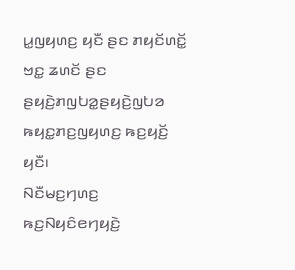ꤣ꤭ꤜꤟꤛꤢ꤬ ꤟꤢꤪ ꤔꤢ ꤊꤟꤢꤩꤛꤢꤩ꤭ ꤠꤢ꤭ ꤘꤛꤢꤩ ꤔꤢ ꤔꤟꤢꤧ꤬ꤊꤜꤝꤤ꤭ꤔꤟꤢꤧ꤬ꤜꤝꤤ ꤒꤟꤢ꤭ꤊꤢ꤬ꤜꤟꤛꤢ꤬ ꤒꤢ꤬ꤟꤢꤩ꤬ ꤟꤢꤪ꤯
ꤡꤢꤪꤗꤢ꤬ꤚꤛꤢ꤬ ꤒꤢ꤬ꤡꤟꤢꤨꤕꤚꤟꤢꤧ꤬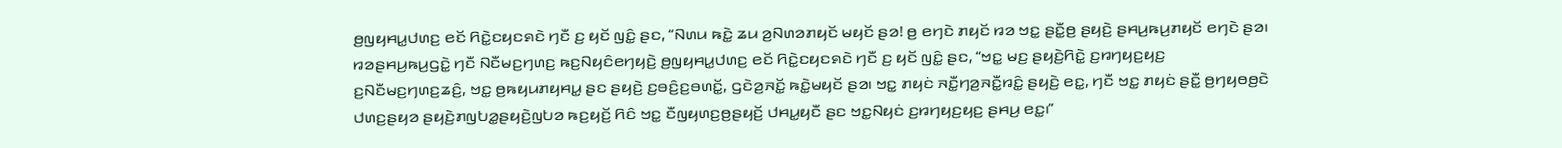ꤥ꤬ꤜꤟꤌꤣ꤭ꤓꤛꤢ꤬ ꤕꤢꤩ ꤖꤢꤧ꤭ꤢꤟꤢꤎꤢꤧ ꤚꤢꤪ ꤢ꤬ ꤟꤢꤩ ꤜꤢꤨ꤭ ꤔꤢ, “ꤡꤛꤣ ꤒꤢꤧ꤭ ꤘꤣ ꤤ꤬ꤡꤛꤤꤊꤟꤢꤩ ꤗꤟꤢꤩ ꤔꤤ! ꤥ꤬ ꤕꤚꤢꤧ ꤊꤟꤢꤩ ꤙꤤ ꤠꤢ꤭ ꤔꤢꤪ꤭ꤥ꤬ ꤔꤟꤢꤧ꤬ ꤔꤌꤣ꤬ꤒꤣ꤬ꤊꤟꤢꤩ ꤕꤚꤢꤧ ꤔꤤ꤯
ꤙꤤꤔꤌꤣ꤬ꤒꤣ꤬ꤞꤢꤧ꤭ ꤚꤢꤪ ꤡꤢꤪꤗꤢ꤬ꤚꤛꤢ꤬ ꤒꤢ꤬ꤡꤟꤢꤨꤕꤚꤟꤢꤧ꤬ ꤥ꤬ꤜꤟꤌꤣ꤭ꤓꤛꤢ꤬ ꤕꤢꤩ ꤖꤢꤧ꤭ꤢꤟꤢꤎꤢꤧ ꤚꤢꤪ ꤢ꤬ ꤟꤢꤩ ꤜꤢꤨ꤭ ꤔꤢ, “ꤠꤢ꤭ ꤗꤢ꤬ ꤔꤟꤢꤧ꤬ꤖꤢꤧ꤭ ꤢ꤬ꤙꤚꤟꤢ꤬ꤟꤢ꤬ ꤢ꤬ꤡꤢꤪꤗꤢ꤬ꤚꤛꤢ꤬ꤘꤢꤨ꤬, ꤠꤢ꤭ ꤥ꤬ꤒꤟꤣꤊꤟꤌꤣ꤭ ꤔꤢ ꤔꤟꤢꤧ꤬ ꤢ꤬ꤋꤢꤨ꤬ꤢ꤬ꤋꤛꤢꤩ꤭, ꤞꤢꤧꤤ꤬ꤏꤢꤩ꤭ ꤒꤢꤧ꤭ꤗꤟꤢꤩ ꤔꤤ꤯ ꤠꤢ꤭ ꤊꤟꤢꤦ ꤏꤢꤪ꤭ꤚꤤ꤬ꤏꤢꤪ꤭ꤙꤢꤨ꤭ ꤔꤟꤢꤧ꤬ ꤕꤢ꤭, ꤚꤢꤪ ꤠꤢ꤭ ꤊꤟꤢꤦ ꤔꤢꤪ꤭ ꤥ꤬ꤚꤟꤥꤥ꤬ꤢꤧ ꤓꤛꤢ꤬ꤔꤟꤤ ꤔꤟꤢꤧ꤬ꤊꤜꤝꤤ꤭ꤔꤟꤢꤧ꤬ꤜꤝꤤ ꤒꤢ꤬ꤟꤢꤩ꤬ ꤖꤢꤨ ꤠꤢ꤭ ꤢꤪꤜꤟꤛꤢ꤬ꤥ꤬ꤔꤟꤢꤩ꤬ ꤓꤌꤣ꤭ꤟꤢꤪ ꤔꤢ ꤠꤢ꤭ꤡꤟꤢꤦ ꤢ꤬ꤙꤚꤟꤢ꤬ꤟꤢ꤬ ꤔꤌꤣ꤬ ꤕꤢ꤭꤯”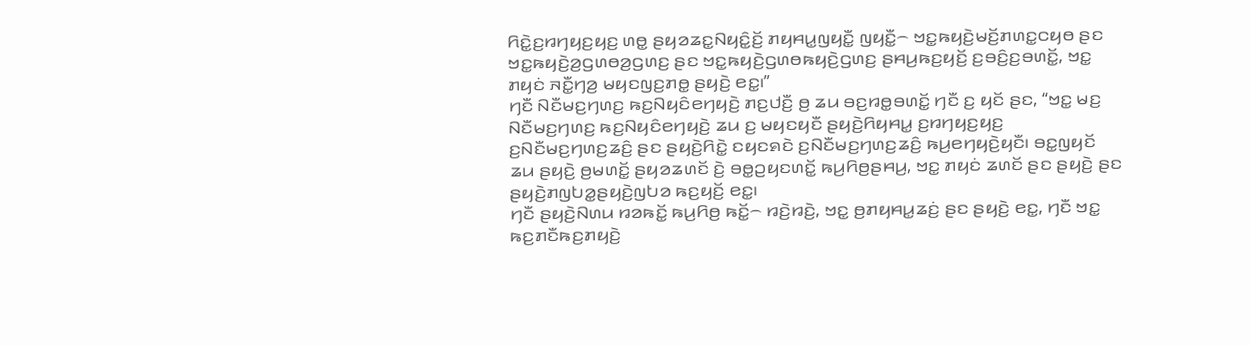ꤖꤢꤧ꤭ꤢ꤬ꤙꤚꤟꤢ꤬ꤟꤢ꤬ ꤛꤥ꤭ ꤔꤟꤤꤘꤢ꤭ꤡꤟꤢꤨ꤭ꤢꤩ꤬ ꤊꤟꤌꤣ꤭ꤜꤟꤢꤪ꤭ ꤜꤟꤢꤪ꤭꤮ ꤠꤢ꤭ꤒꤟꤢꤧ꤬ꤗꤢꤩ꤬ꤊꤛꤢ꤭ꤍꤟꤥ ꤔꤢ ꤠꤢ꤭ꤒꤟꤢꤧ꤬ꤤ꤬ꤞꤛꤥꤤ꤬ꤞꤛꤢ꤬ ꤔꤢ ꤠꤢ꤭ꤒꤟꤢꤧ꤬ꤞꤛꤥꤒꤟꤢꤧ꤬ꤞꤛꤢ꤬ ꤔꤌꤣ꤬ꤒꤢ꤬ꤟꤢꤩ꤬ ꤢ꤬ꤋꤢꤨ꤬ꤢ꤬ꤋꤛꤢꤩ꤭, ꤠꤢ꤭ ꤊꤟꤢꤦ ꤏꤢꤪ꤭ꤚꤤ꤬ ꤗꤟꤢꤜꤢ꤬ꤊꤥ꤭ ꤔꤟꤢꤧ꤬ ꤕꤢ꤭꤯”
ꤚꤢꤪ ꤡꤢꤪꤗꤢ꤬ꤚꤛꤢ꤬ ꤒꤢ꤬ꤡꤟꤢꤨꤕꤚꤟꤢꤧ꤬ ꤊꤢ꤬ꤓꤢꤪ꤬ ꤥ꤬ ꤘꤣ ꤋꤢ꤬ꤙꤥ꤭ꤋꤛꤢꤩ꤭ ꤚꤢꤪ ꤢ꤬ ꤟꤢꤩ ꤔꤢ, “ꤠꤢ꤭ ꤗꤢ꤬ ꤡꤢꤪꤗꤢ꤬ꤚꤛꤢ꤬ ꤒꤢ꤬ꤡꤟꤢꤨꤕꤚꤟꤢꤧ꤬ ꤘꤣ ꤢ꤬ ꤗꤟꤢꤟꤢꤪ ꤔꤟꤢꤧ꤬ꤖꤟꤌꤣ꤭ ꤢ꤬ꤙꤚꤟꤢ꤬ꤟꤢ꤬ ꤢ꤬ꤡꤢꤪꤗꤢ꤬ꤚꤛꤢ꤬ꤘꤢꤨ꤬ ꤔꤢ ꤔꤟꤢꤧ꤬ꤖꤢꤧ꤭ ꤢꤟꤢꤎꤢꤧ ꤢ꤬ꤡꤢꤪꤗꤢ꤬ꤚꤛꤢ꤬ꤘꤢꤨ꤬ ꤒꤣ꤬ꤕꤚꤟꤢꤧ꤬ꤟꤢꤪ꤯ ꤋꤢ꤭ꤜꤟꤢꤩ ꤘꤣ ꤔꤟꤢꤧ꤬ ꤥ꤬ꤗꤛꤢꤩ꤭ ꤔꤟꤤꤘꤛꤢꤩ ꤢꤧ꤬ ꤋꤥ꤭ꤑꤟꤢꤛꤢꤩ꤭ ꤒꤣ꤬ꤖꤥ꤬ꤔꤌꤣ꤬, ꤠꤢ꤭ ꤊꤟꤢꤦ ꤘꤛꤢꤩ ꤔꤢ ꤔꤟꤢꤧ꤬ ꤔꤢ ꤔꤟꤢꤧ꤬ꤊꤜꤝꤤ꤭ꤔꤟꤢꤧ꤬ꤜꤝꤤ ꤒꤢ꤬ꤟꤢꤩ꤬ ꤕꤢ꤭꤯
ꤚꤢꤪ ꤔꤟꤢꤧ꤬ꤡꤛꤣ ꤙꤤꤒꤢꤩ꤭ ꤒꤣ꤬ꤖꤥ꤬ ꤒꤢꤩ꤭꤮ ꤙꤢꤧ꤬ꤙꤢꤧ꤬, ꤠꤢ꤭ ꤥ꤬ꤊꤟꤌꤣ꤭ꤘꤢꤦ꤬ ꤔꤢ ꤔꤟꤢꤧ꤬ ꤕꤢ꤭, ꤚꤢꤪ ꤠꤢ꤭ ꤒꤢ꤬ꤊꤢꤪꤒꤢ꤬ꤊꤟꤢꤧ꤬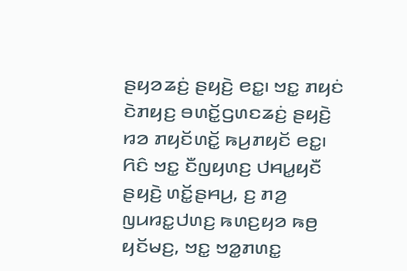ꤔꤟꤤꤘꤢꤦ꤬ ꤔꤟꤢꤧ꤬ ꤕꤢ꤭꤯ ꤠꤢ꤭ ꤊꤟꤢꤦ ꤢꤧꤊꤟꤢ꤬ ꤋꤛꤢꤩ꤭ꤞꤛꤢꤘꤢꤦ꤬ ꤔꤟꤢꤧ꤬ ꤙꤤ ꤊꤟꤢꤩꤛꤢꤩ꤭ ꤒꤣ꤬ꤊꤟꤢꤩ ꤕꤢ꤭꤯ ꤖꤢꤨ ꤠꤢ꤭ ꤢꤪꤜꤟꤛꤢ꤬ ꤓꤌꤣ꤭ꤟꤢꤪ ꤔꤟꤢꤧ꤬ ꤛꤢꤩ꤭ꤔꤌꤣ꤬, ꤢ꤬ ꤊꤤ꤬ ꤜꤣꤙꤢ꤭ꤓꤛꤢ꤬ ꤒꤛꤢ꤬ꤟꤤ ꤒꤥ꤬ ꤟꤢꤩꤗꤢ꤬, ꤠꤢ꤭ ꤠꤤ꤭ꤊꤛꤢ꤭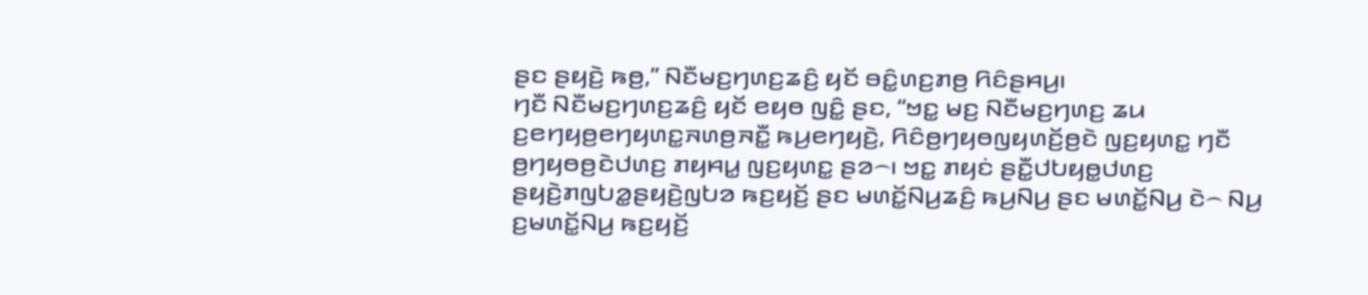ꤔꤢ ꤔꤟꤢꤧ꤬ ꤒꤥ꤬,” ꤡꤢꤪꤗꤢ꤬ꤚꤛꤢ꤬ꤘꤢꤨ꤬ ꤟꤢꤩ ꤋꤢꤨ꤭ꤛꤢ꤬ꤊꤥ꤬ ꤖꤢꤨꤔꤌꤣ꤬꤯
ꤚꤢꤪ ꤡꤢꤪꤗꤢ꤬ꤚꤛꤢ꤬ꤘꤢꤨ꤬ ꤟꤢꤩ ꤕꤟꤥ ꤜꤢꤨ꤭ ꤔꤢ, “ꤠꤢ꤭ ꤗꤢ꤬ ꤡꤢꤪꤗꤢ꤬ꤚꤛꤢ꤬ ꤘꤣ ꤢ꤬ꤕꤚꤟꤥ꤬ꤕꤚꤟꤛꤢ꤭ꤏꤛꤥ꤬ꤏꤢꤪ꤭ ꤒꤣ꤬ꤕꤚꤟꤢꤧ꤬, ꤖꤢꤨꤥ꤬ꤚꤟꤥꤜꤟꤛꤢꤩ꤬ꤥ꤬ꤢꤧ ꤜꤢ꤬ꤟꤛꤢ꤭ ꤚꤢꤪ ꤥ꤬ꤚꤟꤥꤥ꤬ꤢꤧꤓꤛꤢ꤬ ꤊꤟꤌꤣ꤭ ꤜꤢ꤬ꤟꤛꤢ꤭ ꤔꤤ꤮꤯ ꤠꤢ꤭ ꤊꤟꤢꤦ ꤔꤢꤪ꤭ꤓꤝꤟꤥ꤭ꤓꤛꤢ꤬ ꤔꤟꤢꤧ꤬ꤊꤜꤝꤤ꤭ꤔꤟꤢꤧ꤬ꤜꤝꤤ ꤒꤢ꤬ꤟꤢꤩ꤬ ꤔꤢ ꤗꤛꤢꤩ꤭ꤡꤣ꤬ꤘꤢꤨ꤬ ꤒꤣ꤬ꤡꤣ꤬ ꤔꤢ ꤗꤛꤢꤩ꤭ꤡꤣ꤬ ꤢꤧ꤮ ꤡꤣ꤬ ꤢ꤬ꤗꤛꤢꤩ꤭ꤡꤣ꤬ ꤒꤢ꤬ꤟꤢꤩ꤬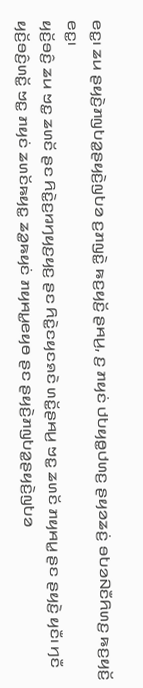ꤕꤢ꤭꤯ ꤘꤣ ꤔꤟꤢꤧ꤬ꤊꤜꤝꤤ꤭ꤔꤟꤢꤧ꤬ꤜꤝꤤ ꤢ꤬ꤊꤜꤢꤧ꤭ ꤒꤢ꤬ꤟꤢꤩ꤬ ꤔꤌꤣ꤬, ꤢ꤬ ꤊꤟꤢꤦ ꤓꤝꤟꤥ꤭ꤓꤛꤢ꤬ ꤔꤟꤤꤘꤢꤦ꤬ ꤋꤝꤤꤡꤢꤪꤖꤛꤢ꤬ ꤒꤢ꤬ꤟꤢꤩ꤬ ꤕꤢ꤭꤯
ꤟꤢꤩ꤬ꤋꤢꤨ꤬ ꤘꤣ ꤠꤢ꤭ ꤘꤛꤢꤩ ꤔꤢ ꤖꤢꤧ꤭ꤢ꤬ꤙꤚꤟꤢ꤬ꤟꤢ꤬ ꤔꤢ ꤖꤢꤧ꤭ꤢꤟꤢꤎꤢꤧ ꤛꤢꤩ꤭ꤔꤌꤣ꤬ ꤠꤢ꤭ ꤘꤛꤢꤩ ꤊꤟꤌꤣ꤭ ꤔꤢ ꤔꤟꤢꤧ꤬ ꤟꤢꤪ꤯ ꤚꤢꤪ ꤟꤢꤩ꤬ꤋꤢꤨ꤬ꤛꤢꤩ꤭ ꤠꤢ꤭ ꤊꤟꤢꤦ ꤘꤛꤢꤩꤒꤟꤢ꤭ ꤘꤤ꤭ꤒꤟꤢꤦ ꤊꤟꤌꤣ꤭ꤕꤟꤥ ꤔꤢ ꤔꤟꤢꤧ꤬ꤊꤜꤝꤤ꤭ꤔꤟꤢꤧ꤬ꤜꤝꤤ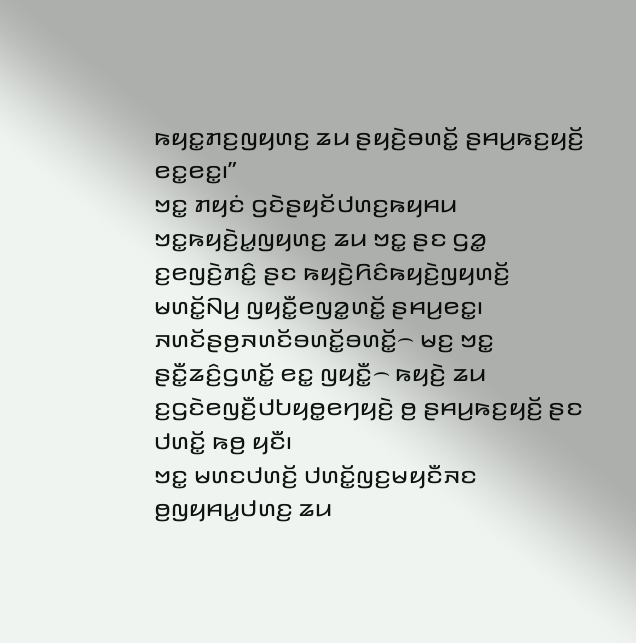ꤒꤟꤢ꤭ꤊꤢ꤬ꤜꤟꤛꤢ꤬ ꤘꤣ ꤔꤟꤢꤧ꤬ꤋꤛꤢꤩ꤭ ꤔꤌꤣ꤬ꤒꤢ꤬ꤟꤢꤩ꤬ ꤕꤢ꤭ꤕꤢ꤭꤯”
ꤠꤢ꤭ ꤊꤟꤢꤦ ꤞꤢꤧꤔꤟꤢꤩꤓꤛꤢ꤬ꤒꤟꤌꤣ ꤠꤢ꤭ꤒꤟꤢꤧ꤬ꤣ꤭ꤜꤟꤛꤢ꤬ ꤘꤣ ꤠꤢ꤭ ꤔꤢ ꤞꤤ꤭ ꤢ꤬ꤕꤜꤢꤧ꤬ꤊꤢꤨ꤭ ꤔꤢ ꤒꤟꤢꤧ꤬ꤖꤢꤨꤒꤟꤢꤧ꤬ꤜꤟꤛꤢꤩ꤬ ꤗꤛꤢꤩ꤭ꤡꤣ꤬ ꤜꤟꤢꤪ꤭ꤕꤜꤤ꤭ꤛꤢꤩ꤭ ꤔꤌꤣ꤬ꤕꤢ꤭꤯ ꤏꤛꤢꤩꤔꤥ꤬ꤏꤛꤢꤩꤋꤛꤢꤩ꤭ꤋꤛꤢꤩ꤭꤮ ꤗꤢ꤬ ꤠꤢ꤭ ꤔꤢꤪ꤭ꤘꤢꤨ꤬ꤞꤛꤢꤩ꤭ ꤕꤢ꤭ ꤜꤟꤢꤪ꤭꤮ ꤒꤟꤢꤧ꤬ ꤘꤣ ꤢ꤬ꤞꤢꤧꤕꤜꤢꤪ꤬ꤓꤝꤟꤥ꤭ꤕꤚꤟꤢꤧ꤬ ꤥ꤬ ꤔꤌꤣ꤬ꤒꤢ꤬ꤟꤢꤩ꤬ ꤔꤢ ꤓꤛꤢꤩ꤭ ꤒꤥ꤬ ꤟꤢꤪ꤯
ꤠꤢ꤭ ꤗꤛꤢꤓꤛꤢꤩ꤬ ꤓꤛꤢꤩ꤭ꤜꤢ꤬ꤗꤟꤢꤪꤏꤢ ꤥ꤬ꤜꤟꤌꤣ꤭ꤓꤛꤢ꤬ ꤘꤣ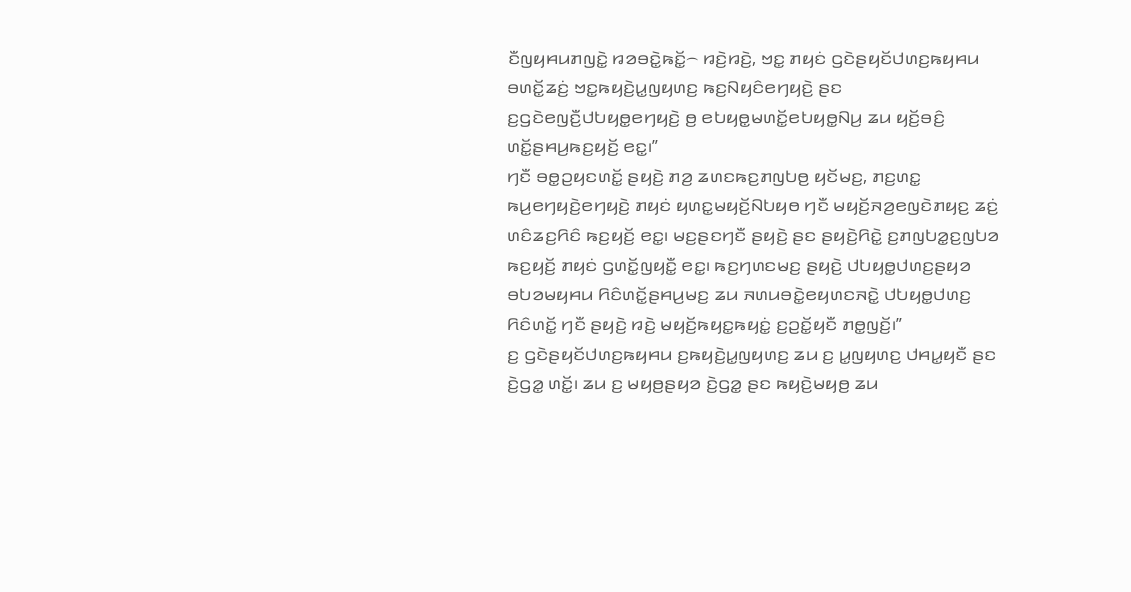ꤢꤪꤜꤟꤌꤣꤊꤜꤢꤧ꤭ ꤙꤤꤋꤢꤧ꤭ꤒꤢꤩ꤭꤮ ꤙꤢꤧ꤬ꤙꤢꤧ꤬, ꤠꤢ꤭ ꤊꤟꤢꤦ ꤞꤢꤧꤔꤟꤢꤩꤓꤛꤢ꤬ꤒꤟꤌꤣ ꤋꤛꤢꤩ꤭ꤘꤢꤦ꤬ ꤠꤢ꤭ꤒꤟꤢꤧ꤬ꤣ꤭ꤜꤟꤛꤢ꤬ ꤒꤢ꤬ꤡꤟꤢꤨꤕꤚꤟꤢꤧ꤬ ꤔꤢ ꤢ꤬ꤞꤢꤧꤕꤜꤢꤪ꤬ꤓꤝꤟꤥ꤭ꤕꤚꤟꤢꤧ꤬ ꤥ꤬ ꤕꤝꤟꤥ꤭ꤗꤛꤢꤩ꤭ꤕꤝꤟꤥ꤭ꤡꤣ꤬ ꤘꤣ ꤟꤢꤩ꤬ꤋꤢꤨ꤬ ꤛꤢꤩ꤭ꤔꤌꤣ꤬ꤒꤢ꤬ꤟꤢꤩ꤬ ꤕꤢ꤭꤯”
ꤚꤢꤪ ꤋꤥ꤭ꤑꤟꤢꤛꤢꤩ꤭ ꤔꤟꤢꤧ꤬ ꤊꤤ꤬ ꤘꤛꤢꤒꤢ꤬ꤊꤜꤝꤥ꤬ ꤟꤢꤩꤗꤢ꤬, ꤊꤢ꤬ꤛꤢ꤭ ꤒꤣ꤬ꤕꤚꤟꤢꤧ꤬ꤕꤚꤟꤢꤧ꤬ ꤊꤟꤢꤦ ꤟꤛꤢ꤭ꤗꤟꤢꤩ꤬ꤡꤝꤟꤥ ꤚꤢꤪ ꤗꤟꤢꤩ꤬ꤏꤤ꤬ꤕꤜꤢꤧꤊꤟꤢ꤬ ꤘꤢꤦ꤬ ꤛꤢꤨꤘꤢ꤬ꤖꤢꤨ ꤒꤢ꤬ꤟꤢꤩ꤬ ꤕꤢ꤭꤯ ꤗꤢ꤬ꤔꤢꤚꤢꤪ ꤔꤟꤢꤧ꤬ ꤔꤢ ꤔꤟꤢꤧ꤬ꤖꤢꤧ꤭ ꤢ꤬ꤊꤜꤝꤤ꤭ꤢ꤬ꤜꤝꤤ ꤒꤢ꤬ꤟꤢꤩ꤬ ꤊꤟꤢꤦ ꤞꤛꤢꤩ꤭ꤜꤟꤢꤪ꤭ ꤕꤢ꤭꤯ ꤒꤢ꤬ꤚꤛꤢꤗꤢ꤬ ꤔꤟꤢꤧ꤬ ꤓꤝꤟꤥ꤭ꤓꤛꤢ꤬ꤔꤟꤤ ꤋꤝꤤꤗꤟꤌꤣ ꤖꤢꤨꤛꤢꤩ꤭ꤔꤌꤣ꤬ꤗꤢ꤬ ꤘꤣ ꤏꤛꤣꤋꤢꤧ꤭ꤕꤟꤛꤢꤏꤢꤧ꤭ ꤓꤝꤟꤥ꤭ꤓꤛꤢ꤬ ꤖꤢꤨꤛꤢꤩ꤭ ꤚꤢꤪ ꤔꤟꤢꤧ꤬ ꤙꤢꤧ꤬ ꤗꤟꤢꤩ꤬ꤒꤟꤢ꤭ꤒꤟꤢꤦ꤭ ꤢ꤬ꤑꤢꤩ꤭ꤟꤢꤪ ꤊꤥ꤭ꤜꤢꤩ꤬꤯”
ꤢ꤬ ꤞꤢꤧꤔꤟꤢꤩꤓꤛꤢ꤬ꤒꤟꤌꤣ ꤢ꤬ꤒꤟꤢꤧ꤬ꤣ꤭ꤜꤟꤛꤢ꤬ ꤘꤣ ꤢ꤬ ꤣ꤭ꤜꤟꤛꤢ꤬ ꤓꤌꤣ꤭ꤟꤢꤪ ꤔꤢ ꤢꤧ꤬ꤞꤤ꤭ ꤛꤢꤩ꤭꤯ ꤘꤣ ꤢ꤬ ꤗꤟꤥ꤬ꤔꤟꤤ ꤢꤧ꤬ꤞꤤ꤭ ꤔꤢ ꤒꤟꤢꤧ꤬ꤗꤟꤥ꤬ ꤘꤣ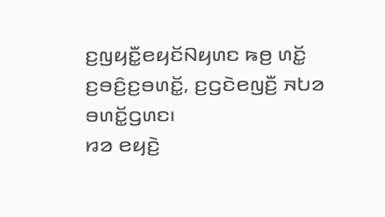ꤢ꤬ꤜꤟꤢꤪ꤭ꤕꤟꤢꤩꤡꤟꤛꤢ ꤒꤥ꤬ ꤛꤢꤩ꤭ ꤢ꤬ꤋꤢꤨ꤬ꤢ꤬ꤋꤛꤢꤩ꤭, ꤢ꤬ꤞꤢꤧꤕꤜꤢꤪ꤬ ꤏꤝꤤ ꤋꤛꤢꤩ꤭ꤞꤛꤢ꤯
ꤙꤤ ꤕꤟꤢꤧ꤬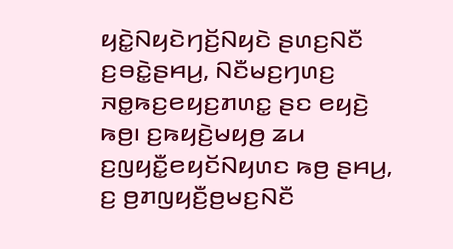ꤟꤢꤧ꤭ꤡꤟꤢꤧꤚꤢꤩ꤬ꤡꤟꤢꤧ ꤔꤛꤢ꤬ꤡꤢꤪ ꤢ꤬ꤋꤢꤧ꤭ꤔꤌꤣ꤬, ꤡꤢꤪꤗꤢ꤬ꤚꤛꤢ꤬ ꤏꤥ꤭ꤒꤢ꤬ꤕꤟꤢ꤬ꤊꤛꤢ꤭ ꤔꤢ ꤕꤟꤢꤧ꤬ ꤒꤥ꤬꤯ ꤢ꤬ꤒꤟꤢꤧ꤬ꤗꤟꤥ꤬ ꤘꤣ ꤢ꤬ꤜꤟꤢꤪ꤭ꤕꤟꤢꤩꤡꤟꤛꤢ ꤒꤥ꤬ ꤔꤌꤣ꤬, ꤢ꤬ ꤥ꤬ꤊꤜꤟꤢꤪ꤬ꤥ꤬ꤗꤢ꤬ꤡꤢꤪ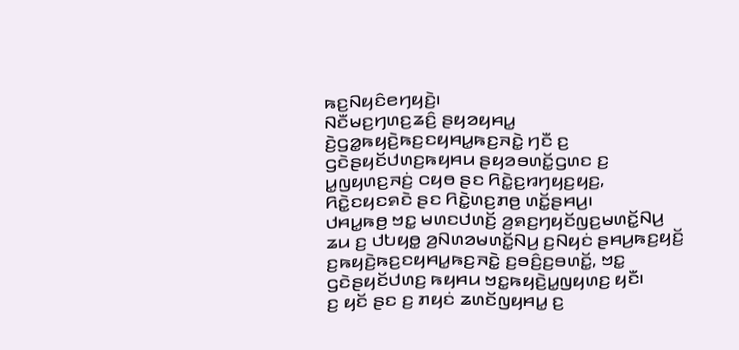ꤒꤢ꤬ꤡꤟꤢꤨꤕꤚꤟꤢꤧ꤬꤯
ꤡꤢꤪꤗꤢ꤬ꤚꤛꤢ꤬ꤘꤢꤨ꤬ ꤔꤟꤤꤟꤌꤣ꤭ ꤢꤧ꤬ꤞꤤ꤭ꤒꤟꤢꤧ꤬ꤒꤢ꤬ꤢꤟꤌꤣ꤭ꤒꤢ꤬ꤏꤢꤧ꤭ ꤚꤢꤪ ꤢ꤬ ꤞꤢꤧꤔꤟꤢꤩꤓꤛꤢ꤬ꤒꤟꤌꤣ ꤔꤟꤤꤋꤛꤢꤩ꤭ꤞꤛꤢ ꤢ꤬ ꤣ꤭ꤜꤟꤛꤢ꤬ꤏꤢꤦ꤬ ꤍꤟꤥ ꤔꤢ ꤖꤢꤧ꤭ꤢ꤬ꤙꤚꤟꤢ꤬ꤟꤢ꤬, ꤖꤢꤧ꤭ꤢꤟꤢꤎꤢꤧ ꤔꤢ ꤖꤢꤧ꤭ꤛꤢ꤬ꤊꤥ꤬ ꤛꤢꤩ꤭ꤔꤌꤣ꤬꤯
ꤓꤌꤣ꤭ꤒꤥ꤬ ꤠꤢ꤭ ꤗꤛꤢꤓꤛꤢꤩ꤬ ꤤ꤬ꤎꤢ꤬ꤚꤟꤢꤩꤜꤢ꤬ꤗꤛꤢꤩ꤭ꤡꤣ꤬ ꤘꤣ ꤢ꤬ ꤓꤝꤟꤥ꤭ ꤤ꤬ꤡꤛꤤꤗꤛꤢꤩ꤭ꤡꤣ꤬ ꤢ꤬ꤡꤟꤢꤦ ꤔꤌꤣ꤬ꤒꤢ꤬ꤟꤢꤩ꤬ ꤢ꤬ꤒꤟꤢꤧ꤬ꤒꤢ꤬ꤢꤟꤌꤣ꤭ꤒꤢ꤬ꤏꤢꤧ꤭ ꤢ꤬ꤋꤢꤨ꤬ꤢ꤬ꤋꤛꤢꤩ꤭, ꤠꤢ꤭ ꤞꤢꤧꤔꤟꤢꤩꤓꤛꤢ꤬ ꤒꤟꤌꤣ ꤠꤢ꤭ꤒꤟꤢꤧ꤬ꤣ꤭ꤜꤟꤛꤢ꤬ ꤟꤢꤪ꤯
ꤢ꤬ ꤟꤢꤩ ꤔꤢ ꤢ꤬ ꤊꤟꤢꤦ ꤘꤛꤢꤩꤜꤟꤌꤣ꤭ ꤢ꤬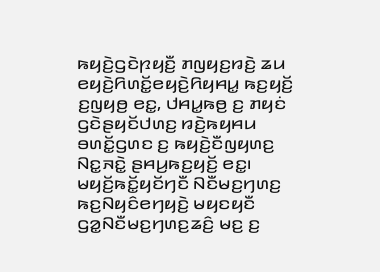ꤒꤟꤢꤧ꤬ꤞꤢꤧꤐꤟꤢꤪ꤬ ꤊꤜꤟꤢ꤬ꤙꤢꤧ꤬ ꤘꤣ ꤕꤟꤢꤧ꤬ꤖꤛꤢꤩ꤭ꤕꤟꤢꤧ꤬ꤖꤟꤌꤣ꤭ ꤒꤢ꤬ꤟꤢꤩ꤬ ꤢ꤬ꤜꤟꤥ꤬ ꤕꤢ꤭, ꤓꤌꤣ꤭ꤒꤥ꤬ ꤢ꤬ ꤊꤟꤢꤦ ꤞꤢꤧꤔꤟꤢꤩꤓꤛꤢ꤬ ꤙꤢꤧ꤬ꤒꤟꤌꤣ ꤋꤛꤢꤩ꤭ꤞꤛꤢ ꤢ꤬ ꤒꤟꤢꤧ꤬ꤢꤪꤜꤟꤛꤢ꤬ ꤡꤢ꤭ꤏꤢꤧ꤭ ꤔꤌꤣ꤬ꤒꤢ꤬ꤟꤢꤩ꤬ ꤕꤢ꤭꤯
ꤗꤟꤢꤩ꤬ꤒꤢꤩ꤭ꤟꤢꤩꤚꤢꤪ ꤡꤢꤪꤗꤢ꤬ꤚꤛꤢ꤬ ꤒꤢ꤬ꤡꤟꤢꤨꤕꤚꤟꤢꤧ꤬ ꤗꤟꤢꤟꤢꤪ ꤞꤤ꤭ꤡꤢꤪꤗꤢ꤬ꤚꤛꤢ꤬ꤘꤢꤨ꤬ ꤗꤢ꤬ ꤢ꤬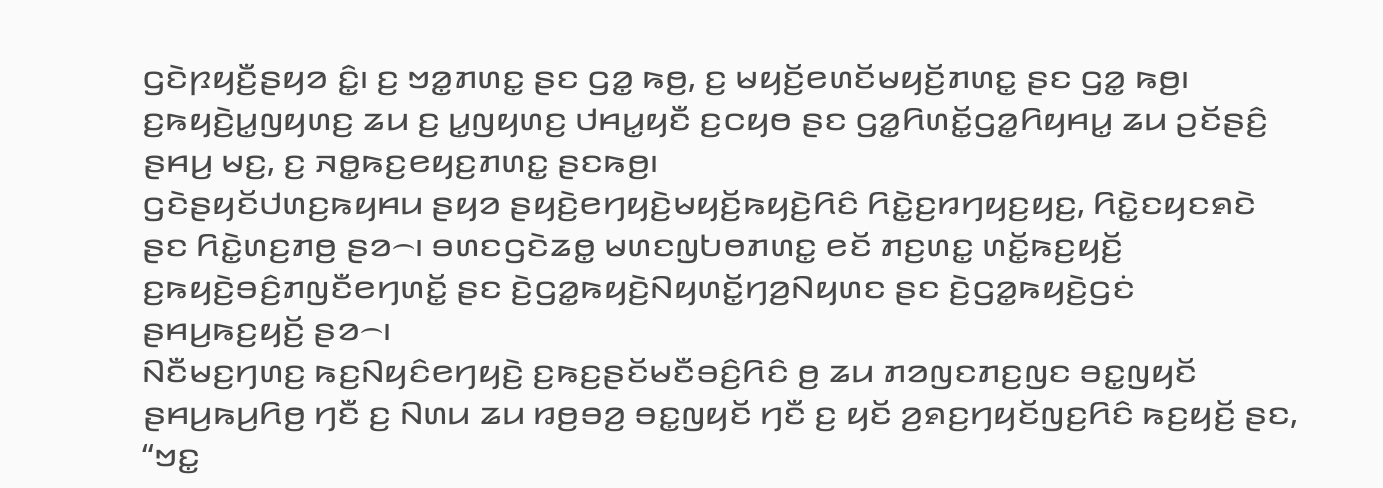ꤞꤢꤧꤐꤟꤢꤪ꤬ꤔꤟꤤ ꤢꤨ꤭꤯ ꤢ꤬ ꤠꤤ꤭ꤊꤛꤢ꤭ ꤔꤢ ꤞꤤ꤭ ꤒꤥ꤬, ꤢ꤬ ꤗꤟꤢꤩ꤬ꤕꤛꤢꤩꤗꤟꤢꤩ꤬ꤊꤛꤢ꤭ ꤔꤢ ꤞꤤ꤭ ꤒꤥ꤬꤯ ꤢ꤬ꤒꤟꤢꤧ꤬ꤣ꤭ꤜꤟꤛꤢ꤬ ꤘꤣ ꤢ꤬ ꤣ꤭ꤜꤟꤛꤢ꤬ ꤓꤌꤣ꤭ꤟꤢꤪ ꤢ꤬ꤍꤟꤥ ꤔꤢ ꤞꤤ꤭ꤖꤛꤢꤩ꤭ꤞꤤ꤭ꤖꤟꤌꤣ꤭ ꤘꤣ ꤑꤢꤩꤔꤢꤨ꤬ ꤔꤌꤣ꤬ ꤗꤢ꤬, ꤢ꤬ ꤏꤥ꤭ꤒꤢ꤬ꤕꤟꤢ꤬ꤊꤛꤢ꤭ ꤔꤢꤒꤥ꤬꤯
ꤞꤢꤧꤔꤟꤢꤩꤓꤛꤢ꤬ꤒꤟꤌꤣ ꤔꤟꤤ ꤔꤟꤢꤧ꤬ꤕꤚꤟꤢꤧ꤬ꤗꤟꤢꤩ꤬ꤒꤟꤢꤧ꤬ꤖꤢꤨ ꤖꤢꤧ꤭ꤢ꤬ꤙꤚꤟꤢ꤬ꤟꤢ꤬, ꤖꤢꤧ꤭ꤢꤟꤢꤎꤢꤧ ꤔꤢ ꤖꤢꤧ꤭ꤛꤢ꤬ꤊꤥ꤬ ꤔꤤ꤮꤯ ꤋꤛꤢꤞꤢꤧꤘꤥ꤭ ꤗꤛꤢꤜꤝꤥꤊꤛꤢ꤭ ꤕꤢꤩ ꤊꤢ꤬ꤛꤢ꤭ ꤛꤢꤩ꤭ꤒꤢ꤬ꤟꤢꤩ꤬ ꤢ꤬ꤒꤟꤢꤧ꤬ꤋꤢꤨ꤬ꤊꤜꤢꤪꤕꤚꤛꤢꤩ꤭ ꤔꤢ ꤢꤧ꤬ꤞꤤ꤭ꤒꤟꤢꤧ꤬ꤡꤟꤛꤢꤩ꤭ꤚꤤ꤬ꤡꤟꤛꤢ ꤔꤢ ꤢꤧ꤬ꤞꤤ꤭ꤒꤟꤢꤧ꤬ꤞꤢꤦ ꤔꤌꤣ꤬ꤒꤢ꤬ꤟꤢꤩ꤬ ꤔꤤ꤮꤯
ꤡꤢꤪꤗꤢ꤬ꤚꤛꤢ꤬ ꤒꤢ꤬ꤡꤟꤢꤨꤕꤚꤟꤢꤧ꤬ ꤢ꤬ꤒꤢ꤬ꤔꤢꤩꤗꤢꤪꤋꤢꤨ꤬ꤖꤢꤨ ꤥ꤬ ꤘꤣ ꤊꤤꤜꤢꤊꤢ꤬ꤜꤢ ꤋꤢ꤭ꤜꤟꤢꤩ ꤔꤌꤣ꤬ꤒꤣ꤬ꤖꤥ꤬ ꤚꤢꤪ ꤢ꤬ ꤡꤛꤣ ꤘꤣ ꤙꤥ꤬ꤋꤤ꤬ ꤋꤢ꤭ꤜꤟꤢꤩ ꤚꤢꤪ ꤢ꤬ ꤟꤢꤩ ꤤ꤬ꤎꤢ꤬ꤚꤟꤢꤩꤜꤢ꤬ꤖꤢꤨ ꤒꤢ꤬ꤟꤢꤩ꤬ ꤔꤢ, “ꤠꤢ꤭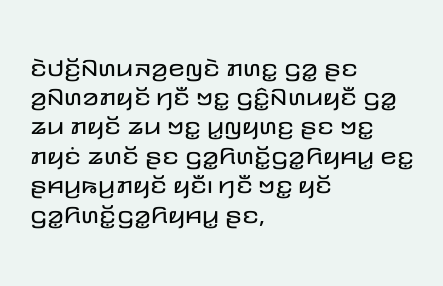ꤢꤧꤓꤢꤩ꤬ꤡꤛꤣꤏꤤ꤬ꤕꤜꤢꤧ ꤊꤛꤢ꤭ ꤞꤤ꤭ ꤔꤢ ꤤ꤬ꤡꤛꤤꤊꤟꤢꤩ ꤚꤢꤪ ꤠꤢ꤭ ꤞꤢꤨ꤭ꤡꤛꤣꤟꤢꤪ ꤞꤤ꤭ ꤘꤣ ꤊꤟꤢꤩ ꤘꤣ ꤠꤢ꤭ ꤣ꤭ꤜꤟꤛꤢ꤬ ꤔꤢ ꤠꤢ꤭ ꤊꤟꤢꤦ ꤘꤛꤢꤩ ꤔꤢ ꤞꤤ꤭ꤖꤛꤢꤩ꤭ꤞꤤ꤭ꤖꤟꤌꤣ꤭ ꤕꤢ꤭ ꤔꤌꤣ꤬ꤒꤣ꤬ꤊꤟꤢꤩ ꤟꤢꤪ꤯ ꤚꤢꤪ ꤠꤢ꤭ ꤟꤢꤩ ꤞꤤ꤭ꤖꤛꤢꤩ꤭ꤞꤤ꤭ꤖꤟꤌꤣ꤭ ꤔꤢ,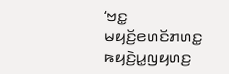‘ꤠꤢ꤭ ꤗꤟꤢꤩ꤬ꤕꤛꤢꤩꤊꤛꤢ꤭ ꤒꤟꤢꤧ꤬ꤣ꤭ꤜꤟꤛꤢ꤬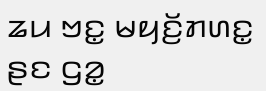ꤘꤣ ꤠꤢ꤭ ꤗꤟꤢꤩ꤬ꤊꤛꤢ꤭ ꤔꤢ ꤞꤤ꤭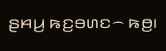ꤔꤌꤣ꤬ ꤒꤢ꤬ꤋꤛꤢ꤮ ꤒꤥ꤬꤯